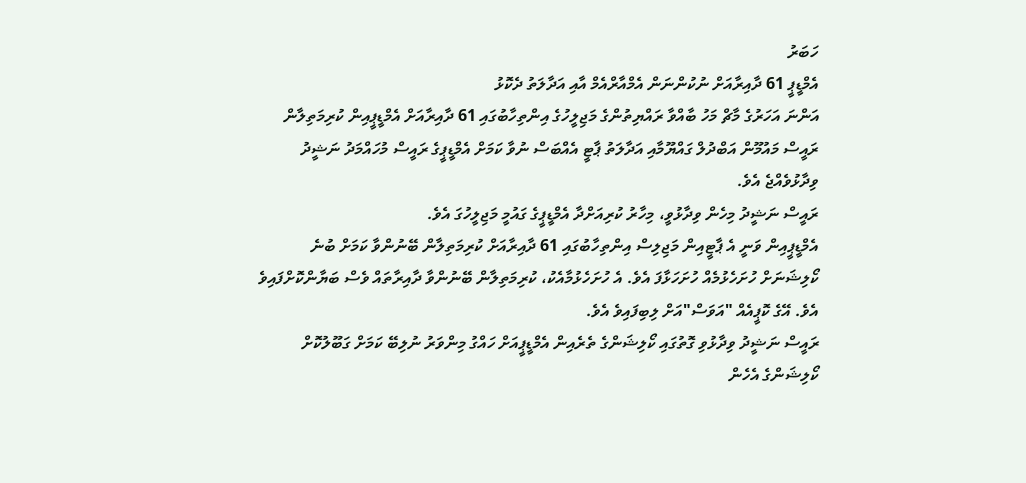ހަބަރު
އެމްޑީޕީ 61 ދާއިރާއަށް ނުކުންނަން އެމްއާރްއެމް އާއި އަދާލަތު ދެކޮޅު
އަންނަ އަހަރުގެ މާޗް މަހު ބާއްވާ ރައްޔިތުންގެ މަޖިލީހުގެ އިންތިހާބުގައި 61 ދާއިރާއަށް އެމްޑީޕީއިން ކުރިމަތިލާން ރައީސް މައުމޫން އަބްދުލް ގައްޔޫމާއި އަދާލަތު ޕާޓީ އެއްބަސް ނުވާ ކަމަށް އެމްޑީޕީގެ ރައީސް މުހައްމަދު ނަޝީދު ވިދާޅުވެއްޖެ އެވެ.
ރައީސް ނަޝީދު މިހެން ވިދާޅުވީ، މިހާރު ކުރިއަށްދާ އެމްޑީޕީގެ ގައުމީ މަޖިލީހުގަ އެވެ.
އެމްޑީޕީއިން ވަނީ އެ ޕާޓީއިން މަޖިލިސް އިންތިހާބުގައި 61 ދާއިރާއަށް ކުރިމަތިލާން ބޭނުންވާ ކަމަށް ބުނެ ކޯލިޝަނަށް ހުށަހެޅުމެއް ހުށަހަޅާފަ އެވެ. އެ ހުށަހެޅުމާއެކު، ކުރިމަތިލާން ބޭނުންވާ ދާއިރާތައް ވެސް ބަޔާންކޮށްފައިވެ އެވެ. އޭގެ ކޮޕީއެއް "އަވަސް"އަށް ލިބިފައިވެ އެވެ.
ރައީސް ނަޝީދު ވިދާޅުވި ގޮތުގައި ކޯލިޝަންގެ ތެރެއިން އެމްޑީޕީއަށް ހައްގު މިންވަރު ނުލިބޭ ކަމަށް ގަބޫލުކޮށް ކޯލިޝަންގެ އެހެން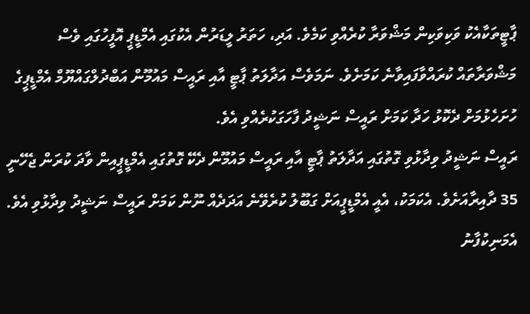ޕާޓީތަކާއެކު ވަކިވަކިން މަޝްވަރާ ކުރެއްވި ކަމެވެ. އަދި، ހަތަރު ލީޑަރުން އެކުގައި އެމްޑީޕީ އޮފީހުގައި ވެސް މަޝްވަރާތައް ކުރައްވާފައިވާނެ ކަމަށެވެ. ނަމަވެސް އަދާލަތު ޕާޓީ އާއި ރައީސް މައުމޫން އަބްދުލްގައްޔޫމް އެމްޑީޕީގެ ހުށަހެޅުމަށް ދެކޮޅު ހަދާ ކަމަށް ރައީސް ނަޝީދު ފާހަގަކުރެއްވި އެވެ.
ރައީސް ނަޝީދު ވިދާޅުވި ގޮތުގައި އަދާލަތު ޕާޓީ އާއި ރައީސް މައުމޫން ދެކޭ ގޮތުގައި އެމްޑީޕީއިން ވާދަ ކުރަން ޖެހޭނީ 35 ދާއިރާއަށެވެ. އެކަމަކު، އެއީ އެމްޑީޕީއަށް ގަބޫލު ކުރެވޭނެ އަދަދެއް ނޫން ކަމަށް ރައީސް ނަޝީދު ވިދާޅުވި އެވެ.
އެމަނިކުފާނު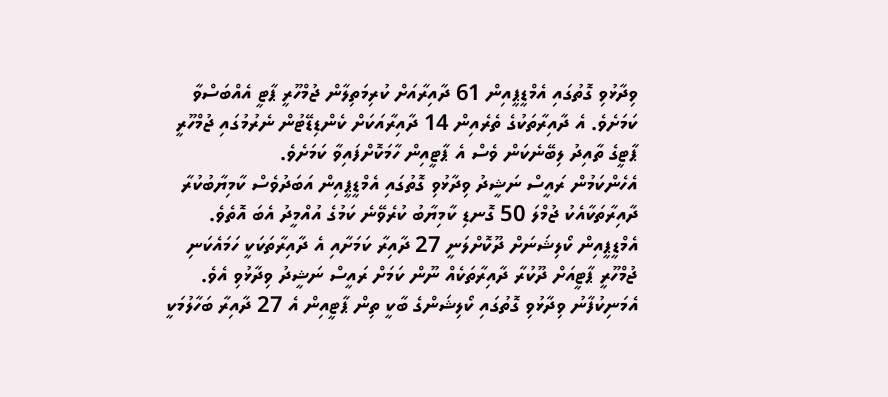ވިދާޅުވި ގޮތުގައި އެމްޑީޕީއިން 61 ދާއިރާއަށް ކުރިމަތިލާން ޖުމްހޫރީ ޕާޓީ އެއްބަސްވާ ކަމަށެވެ. އެ ދާއިރާތަކުގެ ތެރެއިން 14 ދާއިރާއަކަށް ކެންޑިޑޭޓުން ނެރުމުގައި ޖުމްހޫރީ ޕާޓީގެ ތާއިދު ލިބޭނެކަން ވެސް އެ ޕާޓީއިން ހާމަކޮށްފައިވާ ކަމަށެވެ.
އެހެންކަމުން ރައީސް ނަޝީދު ވިދާޅުވި ގޮތުގައި އެމްޑީޕީއިން އަބަދުވެސް ކާމިޔާބުކުރާ ދާއިރާތަކާއެކު ޖުމްލަ 50 ގޮނޑި ކާމިޔާބު ކުރެވޭނެ ކަމުގެ އުއްމީދު އެބަ އޮތެވެ.
އެމްޑީޕީއިން ކޯލިޝަނަށް ދޫކޮށްލަނީ 27 ދާއިރާ ކަމަށާއި އެ ދާއިރާތަކަކީ ހަމައެކަނި ޖުމްހޫރީ ޕާޓީއަށް ދޫކުރާ ދާއިރާތަކެއް ނޫން ކަމަށް ރައީސް ނަޝީދު ވިދާޅުވި އެވެ. އެމަނިކުފާނު ވިދާޅުވި ގޮތުގައި ކޯލިޝަންގެ ބާކީ ތިން ޕާޓީއިން އެ 27 ދާއިރާ ބަހާލުމަކީ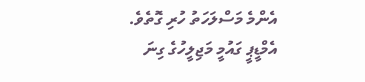އެންމެ މަސްލަހަތު ހުރި ގޮތެވެ.
އެމްޑީޕީ ގައުމީ މަޖިލީހުގެ ގިނަ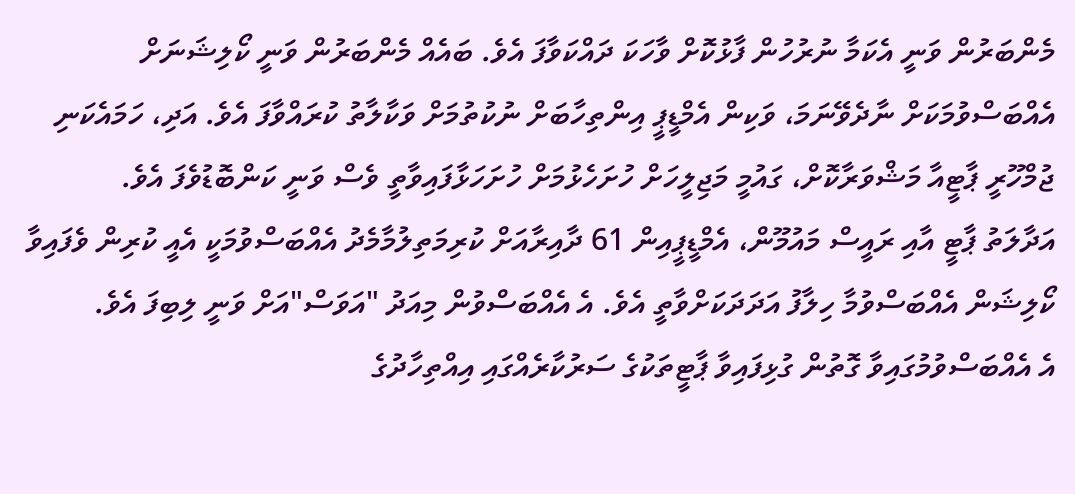މެންބަރުން ވަނީ އެކަމާ ނުރުހުން ފާޅުކޮށް ވާހަކަ ދައްކަވާފަ އެވެ. ބައެއް މެންބަރުން ވަނީ ކޯލިޝަނަށް އެއްބަސްވުމަކަށް ނާދެވޭނަމަ، ވަކިން އެމްޑީޕީ އިންތިހާބަށް ނުކުތުމަށް ވަކާލާތު ކުރައްވާފަ އެވެ. އަދި، ހަމައެކަނި ޖުމްހޫރީ ޕާޓީއާ މަޝްވަރާކޮށް، ގައުމީ މަޖިލީހަށް ހުށަހެޅުމަށް ހުށަހަޅާފައިވާތީ ވެސް ވަނީ ކަންބޮޑުވެފަ އެވެ.
އަދާލަތު ޕާޓީ އާއި ރައީސް މައުމޫން، އެމްޑީޕީއިން 61 ދާއިރާއަށް ކުރިމަތިލުމާމެދު އެއްބަސްވުމަކީ އެއީ ކުރިން ވެފައިވާ ކޯލިޝަން އެއްބަސްވުމާ ހިލާފު އަދަދަކަށްވާތީ އެވެ. އެ އެއްބަސްވުން މިއަދު "އަވަސް"އަށް ވަނީ ލިބިފަ އެވެ.
އެ އެއްބަސްވުމުގައިވާ ގޮތުން ގުޅިފައިވާ ޕާޓީތަކުގެ ސަރުކާރެއްގައި އިއްތިހާދުގެ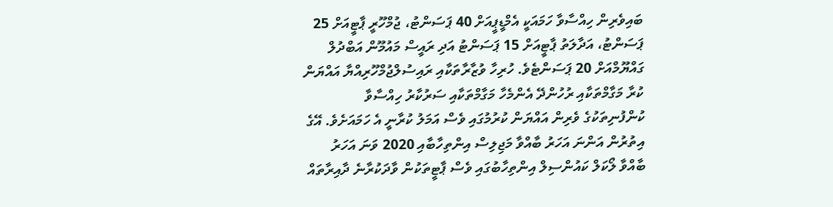ބައިވެރިން ހިއްސާވާ ހަމައަކީ އެމްޑީޕީއަށް 40 ޕަސަންޓު، ޖުމްހޫރީ ޕާޓީއަށް 25 ޕަސަންޓު، އަދާލަތު ޕާޓީއަށް 15 ޕަސަންޓު އަދި ރައީސް މައުމޫން އަބްދުލް ގައްޔޫމްއަށް 20 ޕަސަންޓެވެ. ހުރިހާ ވުޒާރާތަކާއި ރައިސުލްޖުމްހޫރިއްޔާ އައްޔަން ކުރާ މަގާމްތަކާއި ރުހުންދޭ އެންމެހާ މަގާމްތަކާއި ސަރުކާރު ހިއްސާވާ ކުންފުނިތަކުގެ ވެރިން އައްޔަން ކުރުމުގައި ވެސް އަމަލު ކުރާނީ އެ ހަމައަށެވެ. އޭގެ އިތުރުން އަންނަ އަހަރު ބާއްވާ މަޖިލިސް އިންތިހާބާއި 2020 ވަނަ އަހަރު ބާއްވާ ލޯކަލް ކައުންސިލް އިންތިހާބުގައި ވެސް ޕާޓީތަކުން ވާދަކުރާނެ ދާއިރާތައް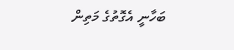ބަހާނީ އެގޮތުގެ މަތިން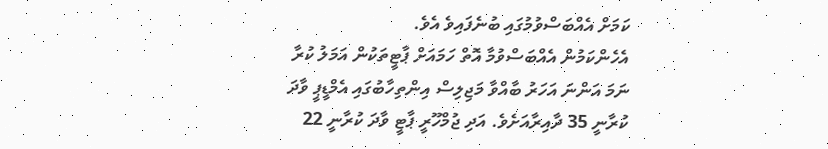ކަމަށް އެއްބަސްވުމުގައި ބުނެފައިވެ އެވެ.
އެހެންކަމުން އެއްބަސްވުމާ އޮތް ހަމައަށް ޕާޓީތަކުން އަމަލު ކުރާ ނަމަ އަންނަ އަހަރު ބާއްވާ މަޖިލިސް އިންތިހާބުގައި އެމްޑީޕީ ވާދަ ކުރާނީ 35 ދާއިރާއަށެވެ. އަދި ޖުމްހޫރީ ޕާޓީ ވާދަ ކުރާނީ 22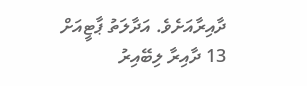ދާއިރާއަށެވެ. އަދާލަތު ޕާޓީއަށް 13 ދާއިރާ ލިބޭއިރު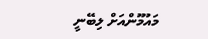މައުމޫންއަށް ލިބޭނީ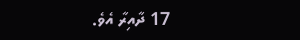17 ދާއިރާ އެވެ.